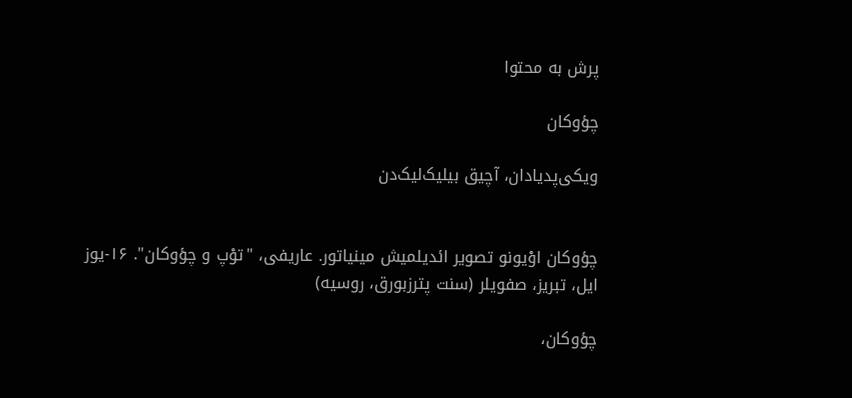پرش به محتوا

چؤوکان

ویکی‌پدیادان، آچیق بیلیک‌لیک‌دن


چؤوکان اوْیونو تصویر ائدیلمیش مینیاتور. عاریفی، "توْپ و چؤوکان". ۱۶-یوز ایل، تبریز، صفویلر (سنت پترزبورق، روسیه)

چؤوکان،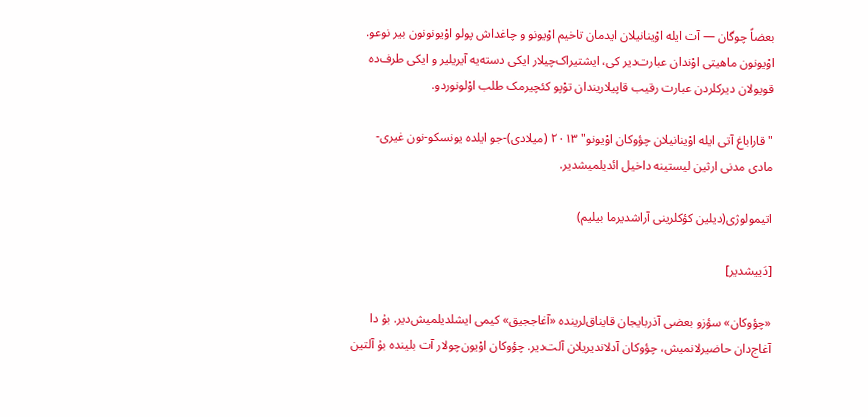بعضاً چوگان — آت ایله اوْینانیلان ایدمان تاخیم اوْیونو و چاغداش پولو اوْیونونون بیر نوعو. اوْیونون ماهیتی اوْندان عبارت‌دیر کی، ایشتیراک‌چیلار ایکی دسته‌یه آیریلیر و ایکی طرف‌ده قویولان دیرکلردن عبارت رقیب قاپیلاریندان توْپو کئچیرمک طلب اوْلونوردو.

"قاراباغ آتی ایله اوْینانیلان چؤوکان اوْیونو" ۲۰۱۳ (میلادی)-جو ایلده یونسکو-نون غیری-مادی مدنی ارثین لیستینه داخیل ائدیلمیشدیر.

اتیمولوژی(دیلین کؤکلرینی آراشدیرما بیلیم)

[دَییشدیر]

«چؤوکان» سؤزو بعضی آذربایجان قایناق‌لرینده «آغاججیق» کیمی ایشلدیلمیش‌دیر. بۇ دا آغاج‌دان حاضیرلانمیش، چؤوکان آدلاندیریلان آلت‌دیر. چؤوکان اوْیون‌چولار آت بلینده بۇ آلتین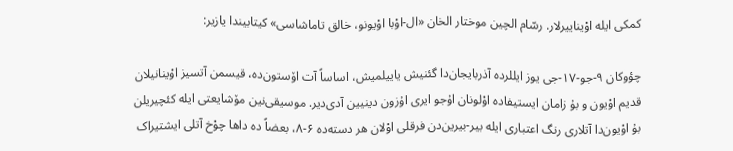کمکی ایله اوْیناییرلار. رسّام الچین موختار الخان «ال-اوْبا اوْیونو، خالق تاماشاسی» کیتابیندا یازیر:

چؤوکان ۹-جو-۱۷-جی یوز ایللرده آذربایجان‌دا گئنیش یاییلمیش، اساساً آت اۆستون‌ده، قیسمن آتسیز اوْینانیلان قدیم اوْیون و بۇ زامان ایستیفاده اوْلونان اۇجو ایری اۇزون دینیین آدی‌دیر. موسیقی‌نین مۆشایعتی ایله کئچیریلن بۇ اوْیون‌دا آتلاری رنگ اعتباری ایله بیر-بیرین‌دن فرقلی اوْلان هر دسته‌ده ۶-۸، بعضاً ده داها چوْخ آتلی ایشتیراک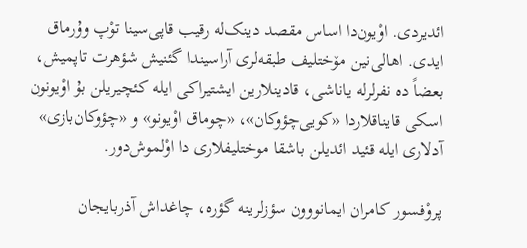ائدیردی. اوْیون‌دا اساس مقصد دینک‌له رقیب قاپی‌سینا توْپ وۇرماق ایدی. اهالی‌نین مۆختلیف طبقه‌لری آراسیندا گئنیش شؤهرت تاپمیش، بعضاً ده نفرلرله یاناشی، قادینلارین ایشتیراکی ایله کئچیریلن بۇ اوْیونون اسکی قایناقلاردا «کویی‌چؤوکان»، «چوماق اوْیونو» و «چؤوکان‌بازی» آدلاری ایله قئید ائدیلن باشقا موختلیفلاری دا اوْلموش‌دور.

پروْفسور کامران ایمانووون سؤزلرینه گؤره، چاغداش آذربایجان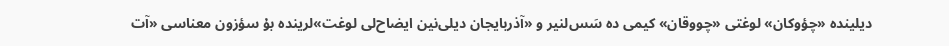دیلینده «چؤوکان» لوغتی «چووقان» کیمی ده سَس‌لنیر و «آذربایجان دیلی‌نین ایضاح‌لی لوغت»لرینده بۇ سؤزون معناسی «آت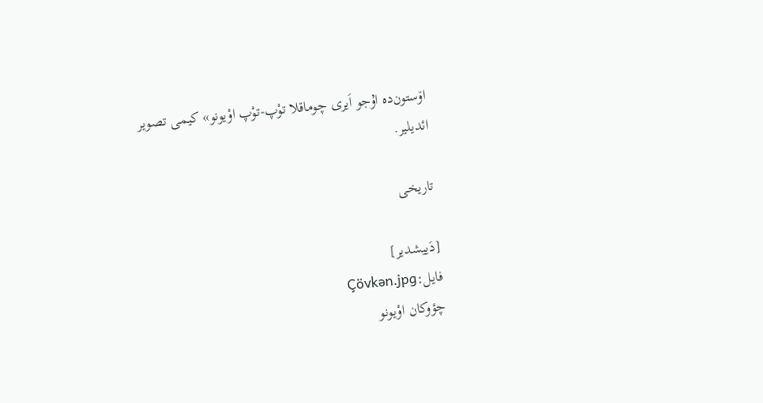اۆستون‌ده اۇجو اَیری چوماقلا توْپ-توْپ اوْیونو» کیمی تصویر ائدیلیر.

تاریخی

[دَییشدیر]
فایل:Çövkən.jpg
چؤوکان اوْیونو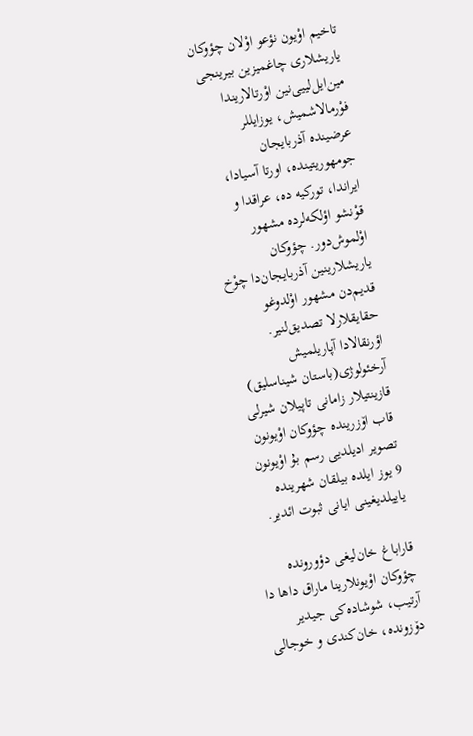تاخیم اوْیون نؤعو اوْلان چؤوکان یاریشلاری چاغمیزین بیرینجی مین‌ایل‌لییی‌نین اوْرتالاریندا فوْرمالاشمیش، یوزایللر عرضینده آذربایجان جومهوریتینده، اورتا آسیادا، ایراندا، تورکیه ده، عراقدا و قوْنشو اؤلکه‌لرده مشهور اوْلموش‌دور. چؤوکان یاریشلارینین آذربایجان‌دا چوْخ قدیم‌دن مشهور اوْلدوغو حقایقلارلا تصدیق‌لنیر. اؤرنقالادا آپاریلمیش آرخئولوژی(باستان شیناسلیق) قازینتیلار زامانی تاپیلان شیرلی قاب اۆزرینده چؤوکان اوْیونون تصویر ادیلدیی رسم بۇ اوْیونون 9 یوز ایلده بیلقان شهرینده یاییلدیغینی ایانی ثبوت ائدیر.

قاراباغ خان‌لیغی دؤورونده چؤوکان اوْیونلارینا ماراق داها دا آرتیب، شوشاده‌کی جیدیر دۆزونده، خان‌کندی و خوجالی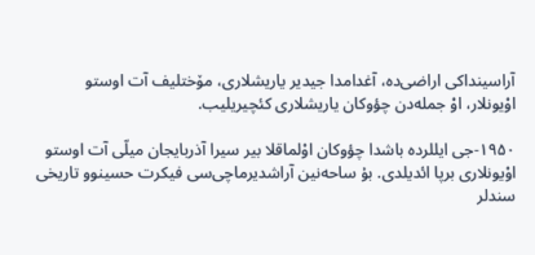آراسینداکی اراضی‌ده، آغدامدا جیدیر یاریشلاری، مۆختلیف آت اوستو اوْیونلار، اوْ جمله‌دن چؤوکان یاریشلاری کئچیریلیب.

۱۹۵۰-جی ایللرده باشدا چؤوکان اوْلماقلا بیر سیرا آذربایجان میلّی آت اوستو اوْیونلاری برپا ائدیلدی. بۇ ساحه‌نین آراشدیرما‌چی‌سی فیکرت حسینوو تاریخی سندلر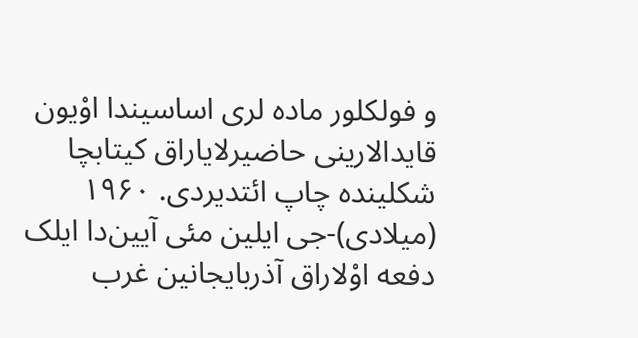و فولکلور ماده لری اساسیندا اوْیون قایدالارینی حاضیرلایاراق کیتابچا شکلینده چاپ ائتدیردی. ۱۹۶۰ (میلادی)-جی ایلین مئی آیین‌دا ایلک دفعه اوْلاراق آذربایجانین غرب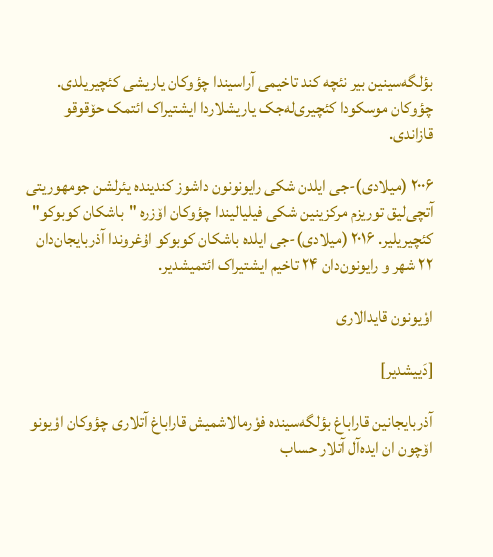بؤلگه‌سینین بیر نئچه کند تاخیمی آراسیندا چؤوکان یاریشی کئچیریلدی. چؤوکان موسکودا کئچیری‌له‌جک یاریشلاردا ایشتیراک ائتمک حۆقوقو قازاندی.

۲۰۰۶ (میلادی)-جی ایلدن شکی رایونونون داشوز کندینده یئرلشن جومهوریتی آتچی‌لیق توریزم مرکزینین شکی فیلیالیندا چؤوکان اۆزره "باشکان کوبوکو" کئچیریلیر. ۲۰۱۶ (میلادی)-جی ایلده باشکان کوبوکو اۇغروندا آذربایجان‌دان ۲۲ شهر و رایونون‌دان ۲۴ تاخیم ایشتیراک ائتمیشدیر.

اوْیونون قایدالاری

[دَییشدیر]

آذربایجانین قاراباغ بؤلگه‌سینده فوْرمالاشمیش قاراباغ آتلاری چؤوکان اوْیونو اۆچون ان ایده‌آل آتلار حساب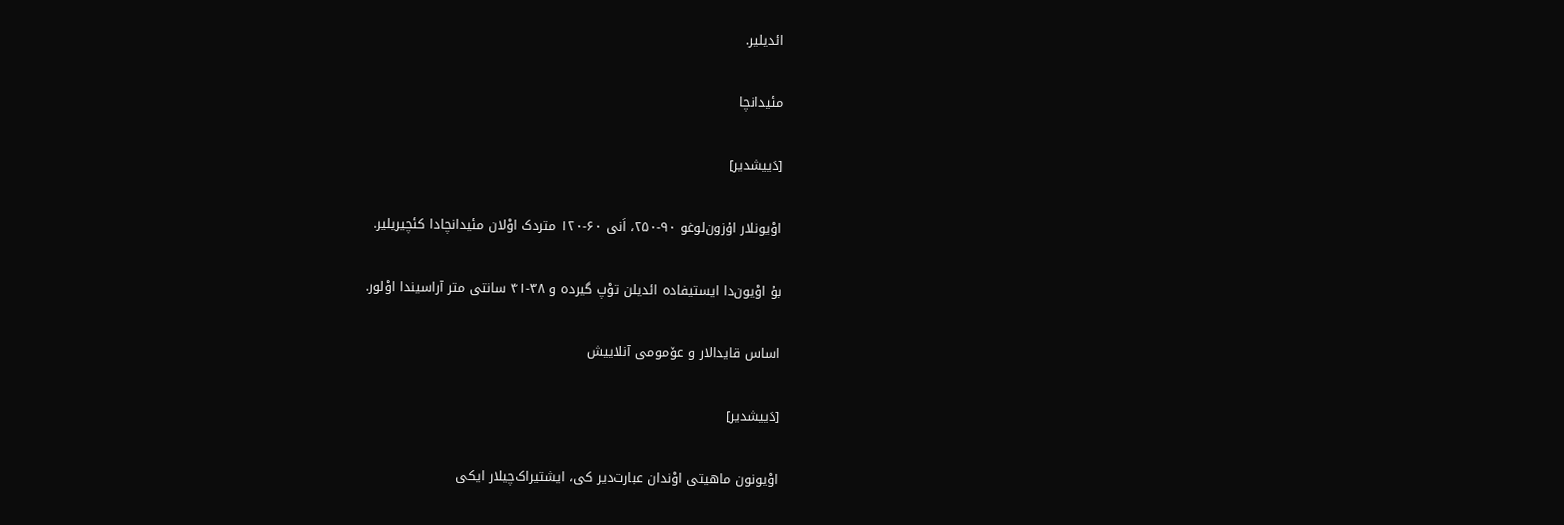ائدیلیر.

مئیدانچا

[دَییشدیر]

اوْیونلار اۇزون‌لوغو ۹۰-۲۵۰، اَنی ۶۰-۱۲۰ متردک اوْلان مئیدانچادا کئچیریلیر.

بۇ اوْیون‌دا ایستیفاده ائدیلن توْپ گیرده و ۳۸-۴۱ سانتی متر آراسیندا اوْلور.

اساس قایدالار و عۆمومی آنلاییش

[دَییشدیر]

اوْیونون ماهیتی اوْندان عبارت‌دیر کی، ایشتیراک‌چیلار ایکی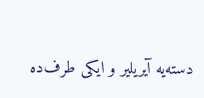دسته‌یه آیریلیر و ایکی طرف‌ده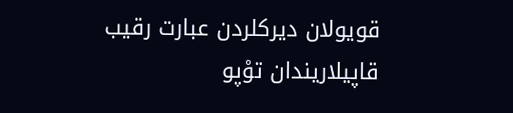قویولان دیرکلردن عبارت رقیب قاپیلاریندان توْپو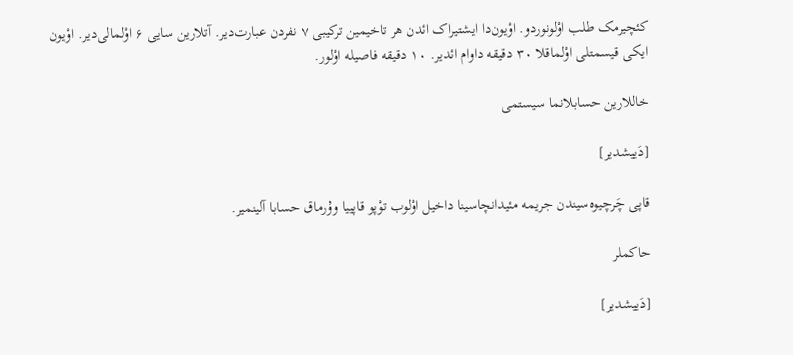کئچیرمک طلب اوْلونوردو. اوْیون‌دا ایشتیراک ائدن هر تاخیمین ترکیبی ۷ نفردن عبارت‌دیر. آتلارین سایی ۶ اوْلمالی‌دیر. اوْیون ایکی قیسمتلی اوْلماقلا ۳۰ دقیقه داوام ائدیر. ۱۰ دقیقه فاصیله اوْلور.

خاللارین حسابلانما سیستمی

[دَییشدیر]

قاپی چَرچیوه‌سیندن جریمه مئیدانچاسینا داخیل اوْلوب توْپو قاپییا وۇرماق حسابا آلینمیر.

حاکملر

[دَییشدیر]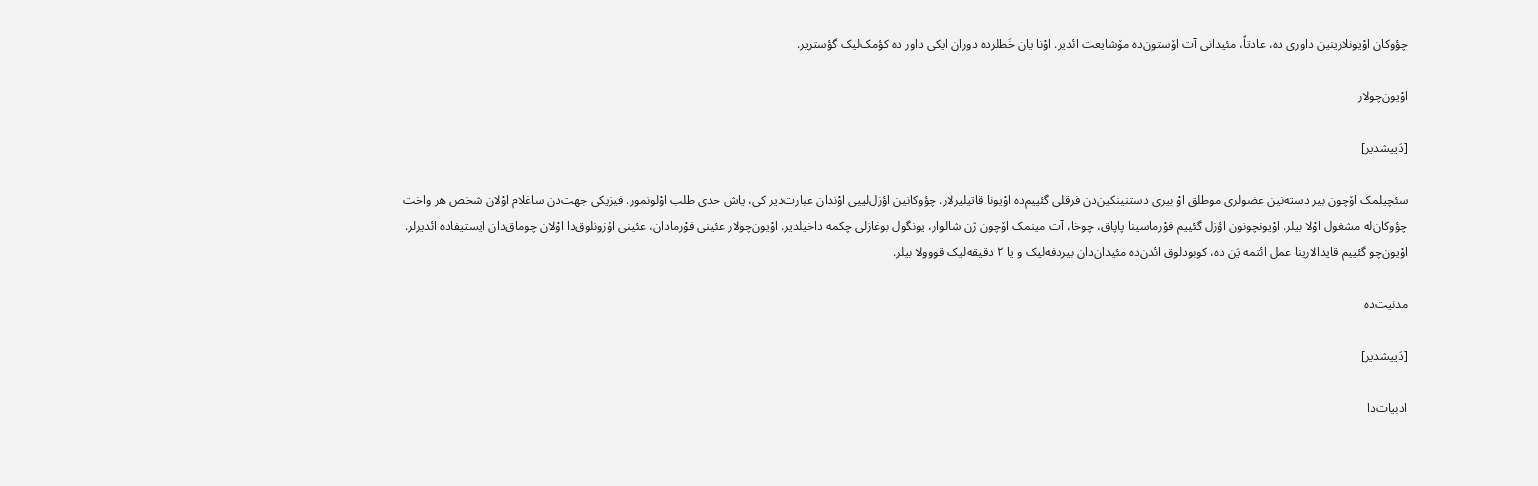چؤوکان اوْیونلارینین داوری ده، عادتاً، مئیدانی آت اۆستون‌ده مۆشایعت ائدیر. اوْنا یان خَطلرده دوران ایکی داور ده کؤمک‌لیک گؤستریر.

اوْیون‌چولار

[دَییشدیر]

سئچیلمک اۆچون بیر دسته‌نین عضولری موطلق اوْ بیری دستنینکین‌دن فرقلی گئییم‌ده اوْیونا قاتیلیرلار. چؤوکانین اؤزل‌لییی اوْندان عبارت‌دیر کی، یاش حدی طلب اوْلونمور. فیزیکی جهت‌دن ساغلام اوْلان شخص هر واخت چؤوکان‌له مشغول اوْلا بیلر. اوْیونچونون اؤزل گئییم فوْرماسینا پاپاق، چوخا، آت مینمک اۆچون ژن شالوار، یونگول بوغازلی چکمه داخیلدیر. اوْیون‌چولار عئینی فوْرمادان، عئینی اۇزونلوق‌دا اوْلان چوماق‌دان ایستیفاده ائدیرلر. اوْیون‌چو گئییم قایدالارینا عمل ائتمه یَن ‌ده، کوبودلوق ائدن‌ده مئیدان‌دان بیردفه‌لیک و یا ۲ دقیقه‌لیک قووولا بیلر.

مدنیت‌ده

[دَییشدیر]

ادبیات‌دا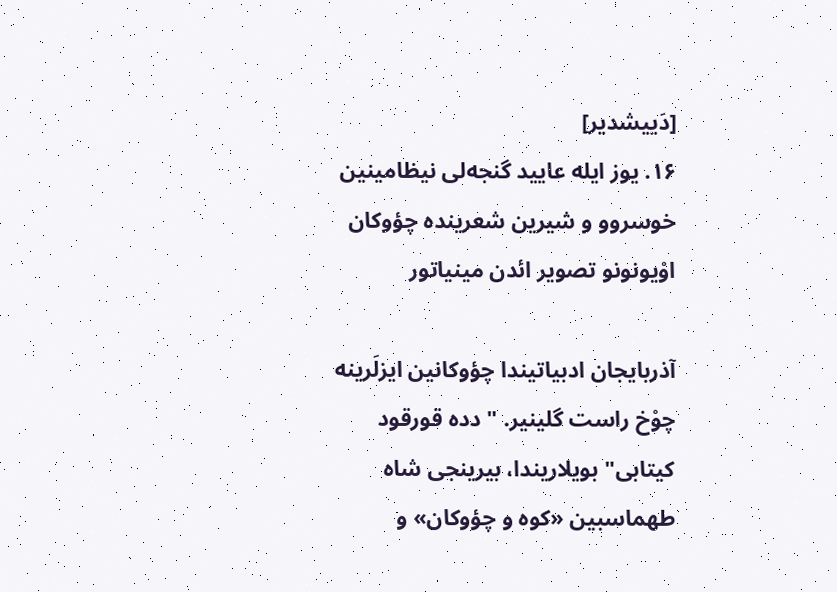[دَییشدیر]
۱۶. یوز ایله عایید گنجه‌لی نیظامینین خوسروو و شیرین شعرینده چؤوکان اوْیونونو تصویر ائدن مینیاتور

آذربایجان ادبیاتیندا چؤوکانین ایزلَرینه چوْخ راست گلینیر. "دده قورقود کیتابی" بویلاریندا، بیرینجی شاه طهماسبین «کوه و چؤوکان» و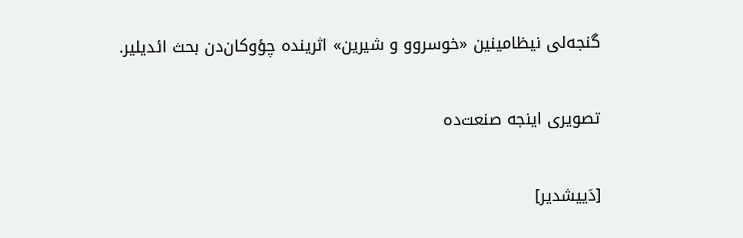گنجه‌لی نیظامینین «خوسروو و شیرین» اثرینده چؤوکان‌دن بحث ائدیلیر.

تصویری اینجه صنعت‌ده

[دَییشدیر]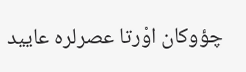چؤوکان اوْرتا عصرلره عایید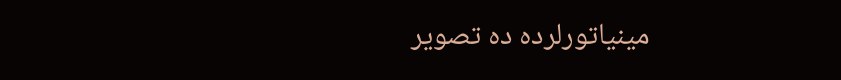مینیاتورلرده ده تصویر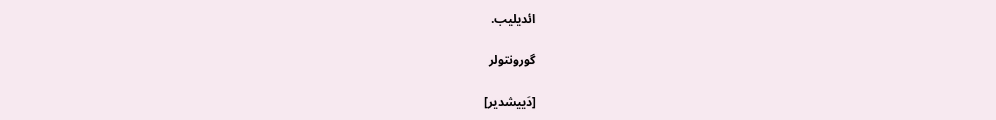ائدیلیب.

گورونتولر

[دَییشدیر]